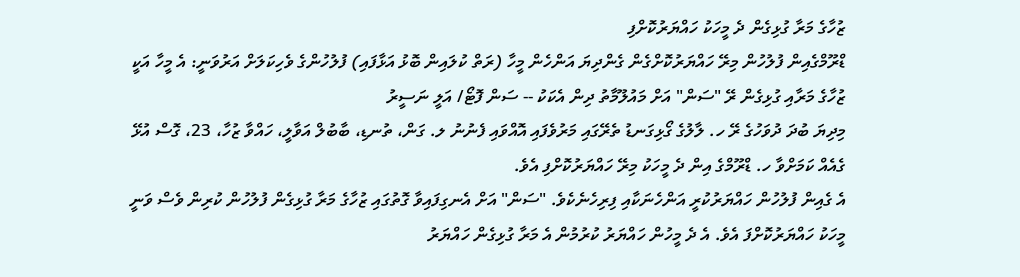ޒުހާގެ މަރާ ގުޅިގެން ދެ މީހަކު ހައްޔަރުކޮށްފި
ޑްރޫމްގެއިން ފުލުހުން މިރޭ ހައްޔަރުކޮށްގެން ގެންދިޔަ އަންހެން މީހާ (ރަތް ކުލައިން ބޮޅު އަޅާފައި) ފުލުހުންގެ ވެހިކަލަށް އަރުވަނީ: އެ މީހާ އަކީ ޒުހާގެ މަރާއި ގުޅިގެން ރޭ "ސަން" އަށް މައުލޫމާތު ދިން އެކަކު -- ސަން ފޮޓޯ/ އަލީ ނަސީރު
މިދިޔަ ބުދަ ދުވަހުގެ ރޭ ހ. ލާލުގެ ގޯޅިގަނޑު ތެރޭގައި މަރުވެފައި އޮއްވައި ފެނުނު ލ. ގަން، ތުނޑި، ބާބުލް އަވާލީ، ހައްވާ ޒުހާ، 23، ގޮސް އުޅޭ ގެއެއް ކަމަށްވާ ހ. ޑްރޫމްގެ އިން ދެ މީހަކު މިރޭ ހައްޔަރުކޮށްފި އެވެ.
އެ ގެއިން ފުލުހުން ހައްޔަރުކުރީ އަންހެނަކާއި ފިރިހެނެކެވެ. "ސަން" އަށް އެނގިފައިވާ ގޮތުގައި ޒުހާގެ މަރާ ގުޅިގެން ފުލުހުން ކުރިން ވެސް ވަނީ މީހަކު ހައްޔަރުކޮށްފަ އެވެ. އެ ދެ މީހުން ހައްޔަރު ކުރުމުން އެ މަރާ ގުޅިގެން ހައްޔަރު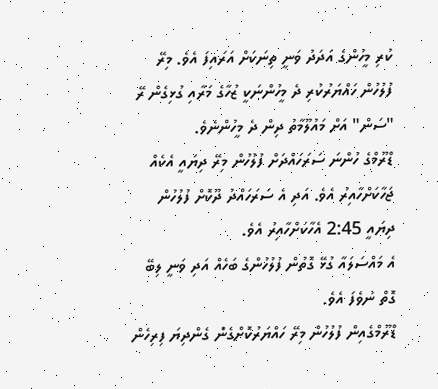ކުރި މީހުންގެ އަދަދު ވަނީ ތިނަކަށް އަރައިފަ އެވެ. މިރޭ ފުލުހުން ހައްޔަރުކުރި ދެ މީހުންނަކީ ޒުހާގެ މަރާއި ގުޅިގެން ރޭ "ސަން" އަށް މައުލޫމާތު ދިން ދެ މީހުންނެވެ.
ޑްރޫމްގެ ހުންނަ ސަރަހައްދަށް ފުލުހުން މިރޭ ދިޔައީ އެކެއް ޖަހާކަށްހާއިރު އެވެ. އަދި އެ ސަރަހައްދު ދޫކޮށް ފުލުހުން ދިޔައީ 2:45 އެހާކަށްހާއިރު އެވެ.
އެ މައްސަލައާ ގުޅޭ ގޮތުން ފުލުހުންގެ ބަހެއް އަދި ވަނީ ލިބޭ ގޮތް ނުވެފަ އެވެ.
ޑްރޫމްގެއިން ފުލުހުން މިރޭ ހައްޔަރުކޮށްގެން ގެންދިޔަ ފިރިހެން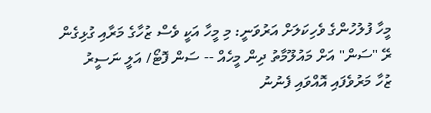މީހާ ފުލުހުންގެ ވެހިކަލަށް އަރުވަނީ: މި މީހާ އަކީ ވެސް ޒުހާގެ މަރާއި ގުޅިގެން ރޭ "ސަން" އަށް މައުލޫމާތު ދިން މީހެއް -- ސަން ފޮޓޯ/ އަލީ ނަސީރު
ޒުހާ މަރުވެފައި އޮއްވައި ފެނުނު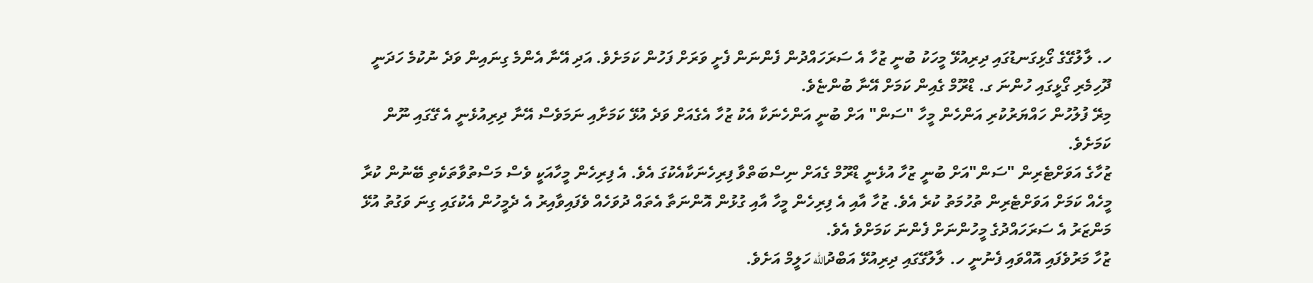ހ. ލާލުގޭގެ ގޯޅިގަނޑުގައި ދިރިއުޅޭ މީހަކު ބުނީ ޒުހާ އެ ސަރަހައްދުން ފެންނަން ފެށީ ވަރަށް ފަހުން ކަމަށެވެ. އަދި އޭނާ އެންމެ ގިނައިން ވަދެ ނުކުމެ ހަދަނީ ދޫހިމެރި ގޯޅީގައި ހުންނަ ގ. ޑްރޫމް ގެއިން ކަމަށް އޭނާ ބުންޏެވެ.
މިރޭ ފުލުހުން ހައްޔަރުކުރި އަންހެން މީހާ "ސަން" އަށް ބުނީ އަންހެނަކާ އެކު ޒުހާ އެގެއަށް ވަދެ އުޅޭ ކަމަށާއި ނަމަވެސް އޭނާ ދިރިއުޅެނީ އެ ގޭގައި ނޫން ކަމަށެވެ.
ޒުހާގެ އަވަށްޓެރިން "ސަން"އަށް ބުނީ ޒުހާ އުޅެނީ ޑްރޫމް ގެއަށް ނިސްބަތްވާ ފިރިހެނަކާއެކުގަ އެވެ. އެ ފިރިހެން މީހާއަކީ ވެސް މަސްތުވާތަކެތި ބޭނުން ކުރާ މީހެއް ކަމަށް އަވަށްޓެރިން ތުހުމަތު ކުރެ އެވެ. ޒުހާ އާއި އެ ފިރިހެން މީހާ އާއި ގުޅުން އޮންނަތާ އެތައް ދުވަހެއް ވެފައިވާއިރު އެ ދެމީހުން އެކުގައި ގިނަ ވަގުތު އުޅޭ މަންޒަރު އެ ސަރަހައްދުގެ މީހުންނަށް ފެންނަ ކަމަށްވެ އެވެ.
ޒުހާ މަރުވެފައި އޮއްވައި ފެނުނީ ހ. ލާލުގޭގައި ދިރިއުޅޭ އަބްދުالله ހަލީމް އަށެވެ.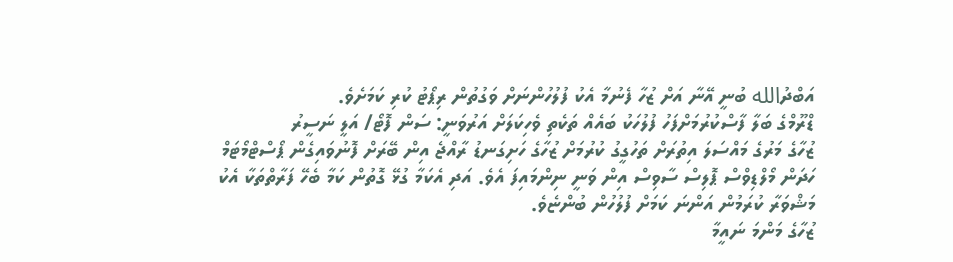އަބްދުالله ބުނީ އޭނާ އަށް ޒުހާ ފެނުމާ އެކު ފުލުހުންނަށް ވަގުތުން ރިޕޯޓު ކުރި ކަމަށެވެ.
ޑްރޫމްގެ ބަލާ ފާސްކުރުމަށްފަހު ފުލުހަކު ބައެއް ތަކެތި ވެހިކަލަށް އަރުވަނީ: ސަން ފޮޓޯ/ އަލީ ނަސީރު
ޒުހާގެ މަރުގެ މައްސަލަ އިތުރަށް ތަހުގީގު ކުރުމަށް ޒުހާގެ ހަށިގަނޑު ރާއްޖެ އިން ބޭރަށް ފޮނުވައިގެން ޕޯސްޓްމޯޓަމް ހަދަން މޯލްޑިވްސް ޕޮލިސް ސާވިސް އިން ވަނީ ނިންމައިފަ އެވެ. އަދި އެކަމާ ގުޅޭ ގޮތުން ކަމާ ބެހޭ ފަރާތްތަކާ އެކު މަޝްވަރާ ކުރަމުން އަންނަ ކަމަށް ފުލުހުން ބުންޏެވެ.
ޒުހާގެ މަންމަ ނައީމާ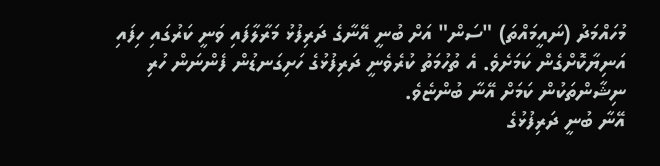މުހައްމަދު (ނައީމައްތަ) "ސަން" އަށް ބުނީ އޭނާގެ ދަރިފުޅު މަރާލާފައި ވަނީ ކަރުގައި ހިފައި އަނިޔާކޮށްގެން ކަމަށެވެ. އެ ތުހުމަތު ކުރެވެނީ ދަރިފުޅުގެ ހަށިގަނޑުން ފެންނަން ހުރި ނިޝާންތަކުން ކަމަށް އޭނާ ބުންޏެވެ.
އޭނާ ބުނީ ދަރިފުޅުގެ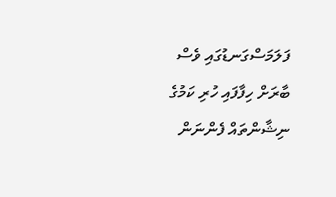ފަލަމަސްގަނޑުގައި ވެސް ބާރަށް ހިފާފައި ހުރި ކަމުގެ ނިޝާންތައް ފެންނަން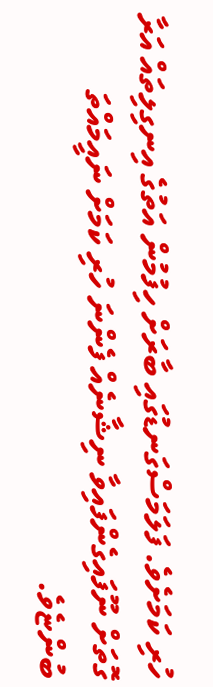ހުރި ކަމަށެވެ. ފަލަމަސްގަނޑުގައި ބާރަށް ހިފުމުން އަތުގެ އިނގިލިތައް އަރާ ގޮތަށް ނޫފައިގެންފައިވާ ނިޝާނެއް ފެންނަ ހުރި ކަމަށް ނައީމައްތަ ބުންޏެވެ.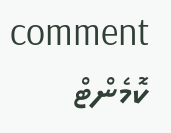comment ކޮމެންޓް